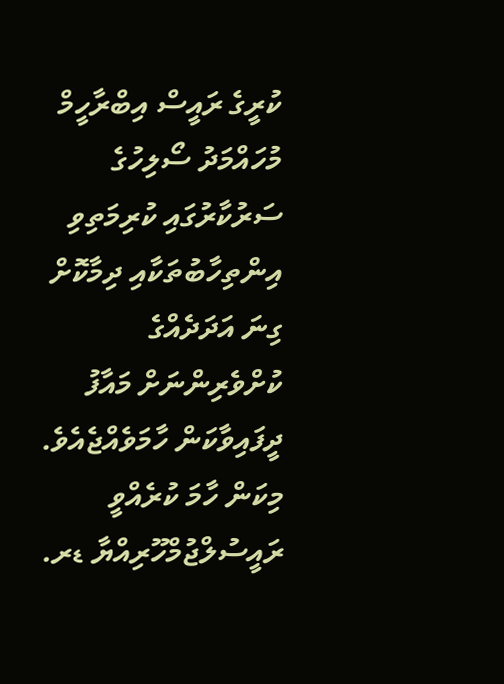ކުރީގެ ރައީސް އިބްރާހީމް މުހައްމަދު ސޯލިހުގެ ސަރުކާރުގައި ކުރިމަތިވި އިންތިހާބުތަކާއި ދިމާކޮށް ގިނަ އަދަދެއްގެ ކުށްވެރިންނަށް މައާފު ދީފައިވާކަން ހާމަވެއްޖެއެވެ.
މިކަން ހާމަ ކުރެއްވީ ރައީސުލްޖުމްހޫރިއްޔާ ޑރ.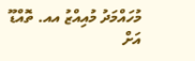މުހައްމަދު މުއިއްޒު އއ. ތޮއްޑޫ އަށް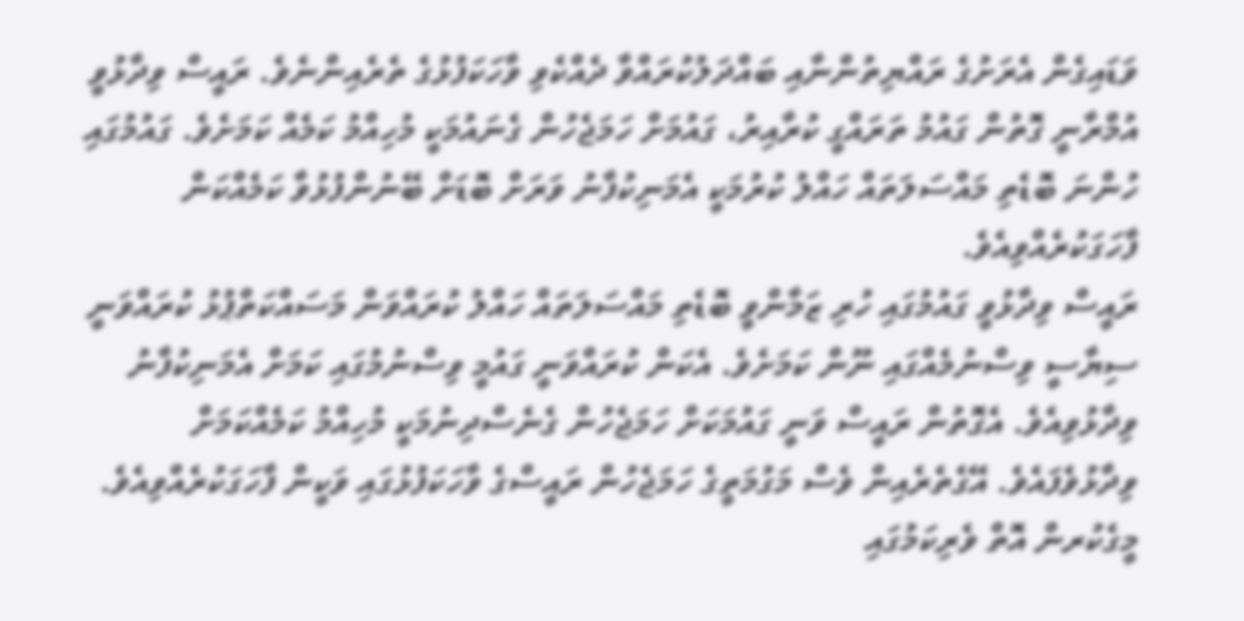ވަޑައިގެން އެރަށުގެ ރައްޔިތުންނާއި ބައްދަލުކުރައްވާ ދެއްކެވި ވާހަކަފުޅުގެ ތެރެއިންނެވެ. ރައީސް ވިދާޅުވީ އުމްރާނީ ގޮތުން ގައުމު ތަރައްގީ ކުރާއިރު، ގައުމަށް ހަމަޖެހުން ގެނައުމަކީ މުހިއްމު ކަމެއް ކަމަށެވެ. ގައުމުގައި ހުންނަ ބޮޑެތި މައްސަލަތައް ހައްލު ކުރުމަކީ އެމަނިކުފާނު ވަރަށް ބޮޑަށް ބޭނުންފުޅުވާ ކަމެއްކަން ފާހަގަކުރެއްވިއެވެ.
ރައީސް ވިދާޅުވީ ގައުމުގައި ހުރި ޒަމާންވީ ބޮޑެތި މައްސަލަތައް ހައްލު ކުރައްވަން މަސައްކަތްޕުޅު ކުރައްވަނީ ސިޔާސީ ވިސްނުމެއްގައި ނޫން ކަމަށެވެ. އެކަން ކުރައްވަނީ ގައުމީ ވިސްނުމުގައި ކަމަށް އެމަނިކުފާނު ވިދާޅުވިއެވެ. އެގޮތުން ރައީސް ވަނީ ގައުމަކަށް ހަމަޖެހުން ގެނެސްދިނުމަކީ މުހިއްމު ކަމެއްކަމަށް ވިދާޅުވެފައެވެ. އޭގެތެރެއިން ވެސް މަގުމަތީގެ ހަމަޖެހުން ރައީސްގެ ވާހަކަފުޅުގައި ވަކީން ފާހަގަކުރެއްވިއެވެ.
މީގެކުރން އޮތް ވެރިކަމުގައި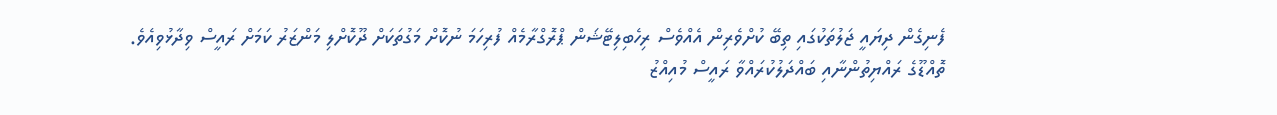ފެނިގެން ދިޔައީ ޖަލުތަކުގައި ތިބޭ ކުށްވެރިން އެއްވެސް ރިހެބިލިޓޭޝަން ޕްރޮގްރާމެއް ފުރިހަމަ ނުކޮށް މަގުތަކަށް ދޫކޮށްލި މަންޒަރު ކަމަށް ރައީސް ވިދާޅުވިއެވެ.
ތޮއްޑޫގެ ރައްޔިތުންނާއި ބައްދަލުކުރައްވާ ރައީސް މުއިއްޒު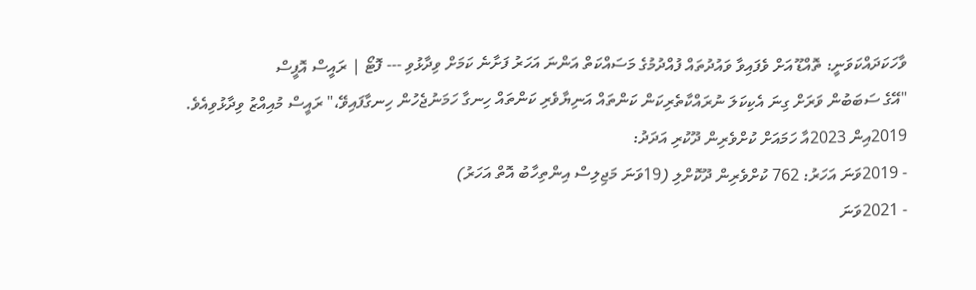ވާހަކަދައްކަވަނީ: ތޮއްޑޫ އަށް ވެފައިވާ ވައުދުތައް ފުއްދުމުގެ މަސައްކަތް އަންނަ އަހަރު ފަށާނެ ކަމަށް ވިދާޅުވި --- ފޮޓޯ | ރައީސް އޮފީސް
"އޭގެ ސަބަބުން ވަރަށް ގިނަ އެކިކަލަ ނުރައްކާތެރިކަން ކަންތައް އަނިޔާވެރި ކަންތައް ހިނގާ ހަމަނުޖެހުން ހިނގާފައިވޭ،" ރައީސް މުއިއްޒު ވިދާޅުވިއެވެ.
2019އިން 2023އާ ހަމައަށް ކުށްވެރިން ދޫކުރި އަދަދު:
- 2019ވަނަ އަހަރު: 762 ކުށްވެރިން ދޫކޮށްލި (19ވަނަ މަޖިލިސް އިންތިހާބު އޮތް އަހަރު)
- 2021ވަނަ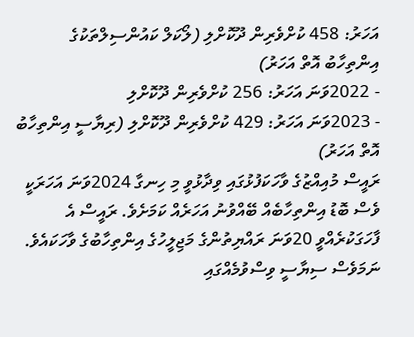އަހަރު: 458 ކުށްވެރިން ދޫކޮށްލި (ލޯކަލް ކައުންސިލްތަކުގެ އިންތިހާބު އޮތް އަހަރު)
- 2022ވަނަ އަހަރު: 256 ކުށްވެރިން ދޫކޮށްލި
- 2023ވަނަ އަހަރު: 429 ކުށްވެރިން ދޫކޮށްލި (ރިޔާސީ އިންތިހާބު އޮތް އަހަރު)
ރައީސް މުއިއްޒުގެ ވާހަކަފުޅުގައި ވިދާޅުވީ މި ހިނގާ 2024ވަނަ އަހަރަކީ ވެސް ބޮޑު އިންތިހާބެއް ބޭއްވުނު އަހަރެއް ކަމަށެވެ. ރައީސް އެ ފާހަގަކުރެއްވީ 20ވަނަ ރައްޔިތުންގެ މަޖިލީހުގެ އިންތިހާބުގެ ވާހަކައެވެ. ނަމަވެސް ސިޔާސީ ވިސްވުމެއްގައި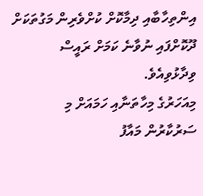އިންތިހާބާއި ދިމާކޮށް ކުށްވެރިން މަގުތަކަށް ދޫކޮށްފައި ނުވާނެ ކަމަށް ރައީސް ވިދާޅުވިއެވެ.
މިއަހަރުގެ މިހާތަނާއި ހަމައަށް މި ސަރުކާރުން މައާފު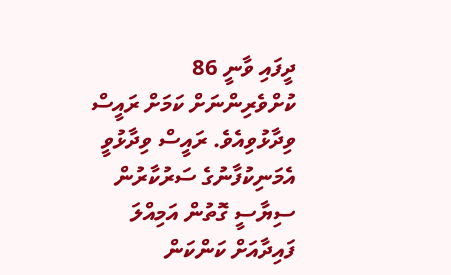ދީފައި ވާނީ 86 ކުށްވެރިންނަށް ކަމަށް ރައީސް ވިދާޅުވިއެވެ. ރައީސް ވިދާޅުވީ އެމަނިކުފާނުގެ ސަރުކާރުން ސިޔާސީ ގޮތުން އަމިއްލަ ފައިދާއަށް ކަންކަން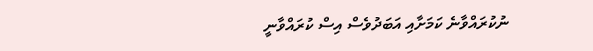ނުކުރައްވާނެ ކަމަށާއި އަބަދުވެސް އިސް ކުރައްވާނީ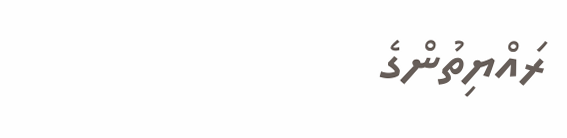ރައްޔިތުންގެ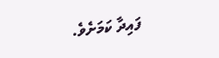ފައިދާ ކަމަށެވެ.